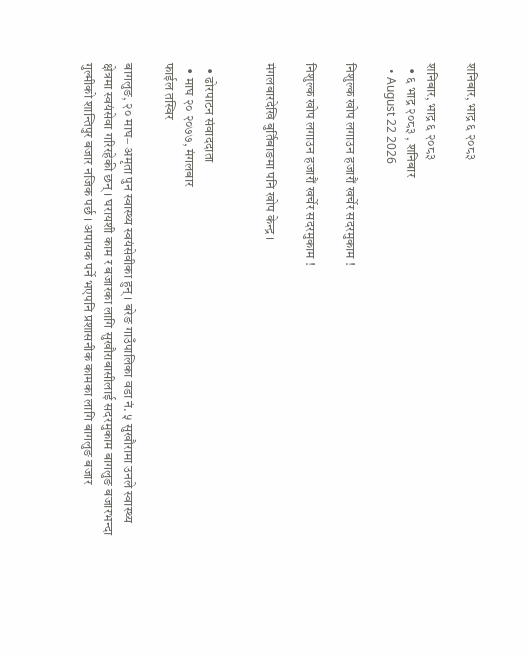शनिबार, भाद्र ६ २०८३

शनिबार, भाद्र ६ २०८३
  • ६ भाद्र २०८३ , शनिबार
  • August 22 2026

निशुल्क खोप लगाउन हजारौं खर्चेर सदरमुकाम !

निशुल्क खोप लगाउन हजारौं खर्चेर सदरमुकाम !

मंगलबारदेखि बुर्तिबाङमा पनि खोप केन्द्र ।


  • ढोरपाटन संवाददाता
  • माघ २० २०७७, मंगलबार
फाईल तस्विर

बागलुङ, २० माघ– अमृता पुन स्वास्थ्य स्वयंसेवीका हुन् । बरेङ गाउँपालिका वडा नं. ५ सुखौरामा उनले स्वास्थ्य क्षेत्रमा स्वयंसेवा गरिरहेकी छन् । घरायशी काम र बजारका लागि सुखौराबासीलाई सदरमुकाम बागलुङ बजारभन्दा गुल्मीको शान्तिपुर बजार नजिक पर्छ । अपायक पर्ने भएपनि प्रशासनीक कामका लागि बागलुङ बजार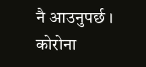नै आउनुपर्छ ।
कोरोना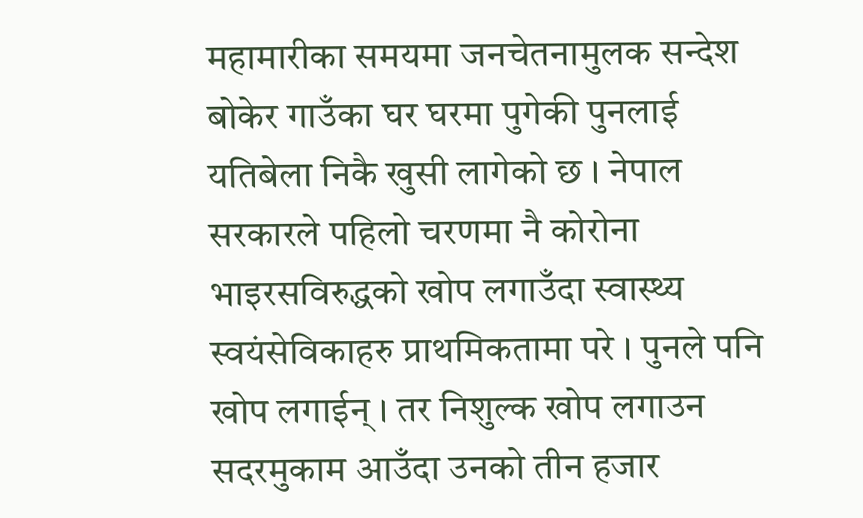महामारीका समयमा जनचेतनामुलक सन्देश बोकेर गाउँका घर घरमा पुगेकी पुनलाई यतिबेला निकै खुसी लागेको छ । नेपाल सरकारले पहिलो चरणमा नै कोरोना भाइरसविरुद्धको खोप लगाउँदा स्वास्थ्य स्वयंसेविकाहरु प्राथमिकतामा परे । पुनले पनि खोप लगाईन् । तर निशुल्क खोप लगाउन सदरमुकाम आउँदा उनको तीन हजार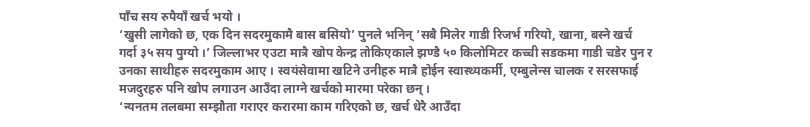पाँच सय रुपैयाँ खर्च भयो ।
‘खुसी लागेको छ, एक दिन सदरमुकामै बास बसियो’ पुनले भनिन् ‘सबै मिलेर गाडी रिजर्भ गरियो, खाना, बस्ने खर्च गर्दा ३५ सय पुग्यो ।’ जिल्लाभर एउटा मात्रै खोप केन्द्र तोकिएकाले झण्डै ५० किलोमिटर कच्ची सडकमा गाडी चडेर पुन र उनका साथीहरु सदरमुकाम आए । स्वयंसेवामा खटिने उनीहरु मात्रै होईन स्वास्थ्यकर्मी, एम्बुलेन्स चालक र सरसफाई मजदुरहरु पनि खोप लगाउन आउँदा लाग्ने खर्चको मारमा परेका छन् ।
‘न्यनतम तलबमा सम्झौता गराएर करारमा काम गरिएको छ, खर्च धेरै आउँदा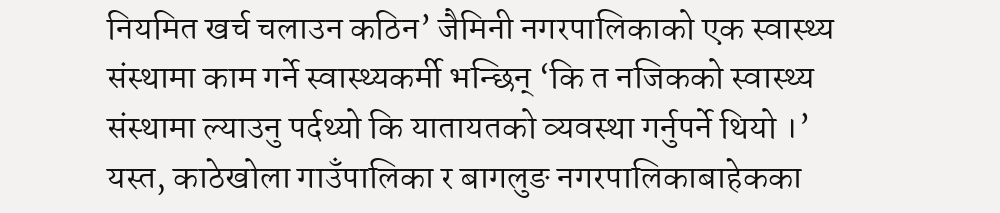नियमित खर्च चलाउन कठिन’ जैमिनी नगरपालिकाको एक स्वास्थ्य संस्थामा काम गर्ने स्वास्थ्यकर्मी भन्छिन् ‘कि त नजिकको स्वास्थ्य संस्थामा ल्याउनु पर्दथ्यो कि यातायतको व्यवस्था गर्नुपर्ने थियो ।’
यस्त, काठेखोला गाउँपालिका र बागलुङ नगरपालिकाबाहेकका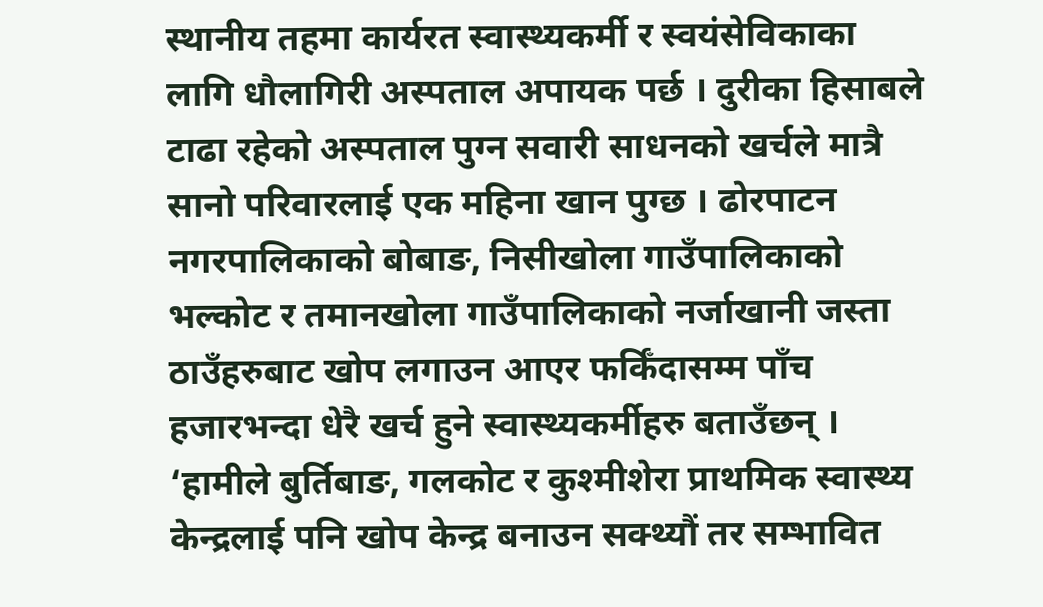स्थानीय तहमा कार्यरत स्वास्थ्यकर्मी र स्वयंसेविकाका लागि धौलागिरी अस्पताल अपायक पर्छ । दुरीका हिसाबले टाढा रहेको अस्पताल पुग्न सवारी साधनको खर्चले मात्रै सानो परिवारलाई एक महिना खान पुग्छ । ढोरपाटन नगरपालिकाको बोबाङ, निसीखोला गाउँपालिकाको भल्कोट र तमानखोला गाउँपालिकाको नर्जाखानी जस्ता ठाउँहरुबाट खोप लगाउन आएर फर्किँदासम्म पाँच हजारभन्दा धेरै खर्च हुने स्वास्थ्यकर्मीहरु बताउँछन् ।
‘हामीले बुर्तिबाङ, गलकोट र कुश्मीशेरा प्राथमिक स्वास्थ्य केन्द्रलाई पनि खोप केन्द्र बनाउन सक्थ्यौं तर सम्भावित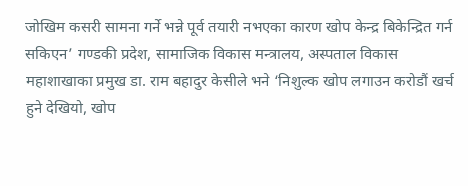जोखिम कसरी सामना गर्ने भन्ने पूर्व तयारी नभएका कारण खोप केन्द्र बिकेन्द्रित गर्न सकिएन’ गण्डकी प्रदेश, सामाजिक विकास मन्त्रालय, अस्पताल विकास महाशाखाका प्रमुख डा. राम बहादुर केसीले भने ‘निशुल्क खोप लगाउन करोडौं खर्च हुने देखियो, खोप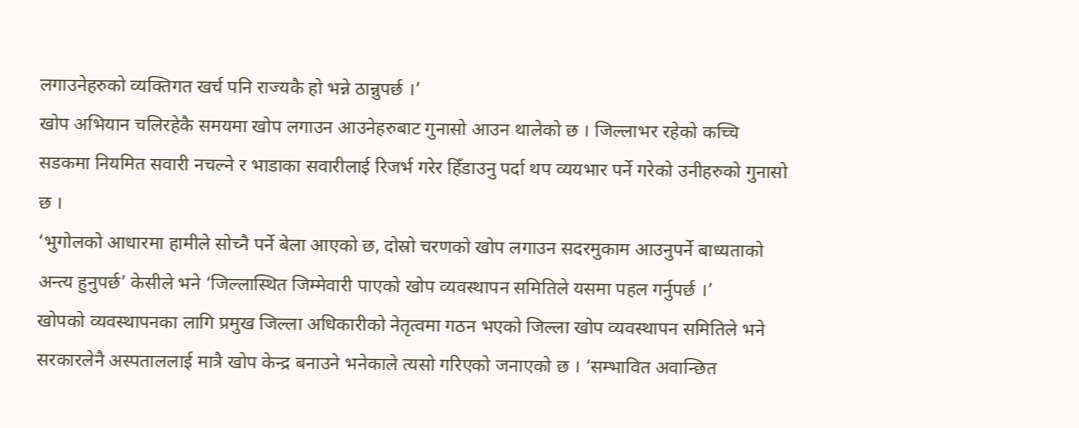लगाउनेहरुको व्यक्तिगत खर्च पनि राज्यकै हो भन्ने ठान्नुपर्छ ।’
खोप अभियान चलिरहेकै समयमा खोप लगाउन आउनेहरुबाट गुनासो आउन थालेको छ । जिल्लाभर रहेको कच्चि सडकमा नियमित सवारी नचल्ने र भाडाका सवारीलाई रिजर्भ गरेर हिँडाउनु पर्दा थप व्ययभार पर्ने गरेको उनीहरुको गुनासो छ ।
‘भुगोलको आधारमा हामीले सोच्नै पर्ने बेला आएको छ, दोस्रो चरणको खोप लगाउन सदरमुकाम आउनुपर्ने बाध्यताको अन्त्य हुनुपर्छ’ केसीले भने ‘जिल्लास्थित जिम्मेवारी पाएको खोप व्यवस्थापन समितिले यसमा पहल गर्नुपर्छ ।’
खोपको व्यवस्थापनका लागि प्रमुख जिल्ला अधिकारीको नेतृत्वमा गठन भएको जिल्ला खोप व्यवस्थापन समितिले भने सरकारलेनै अस्पताललाई मात्रै खोप केन्द्र बनाउने भनेकाले त्यसो गरिएको जनाएको छ । ‘सम्भावित अवान्छित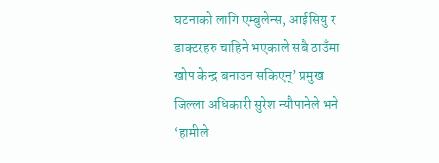घटनाको लागि एम्बुलेन्स, आईसियु र डाक्टरहरु चाहिने भएकाले सबै ठाउँमा खोप केन्द्र बनाउन सकिएन्’ प्रमुख जिल्ला अधिकारी सुरेश न्यौपानेले भने ‘हामीले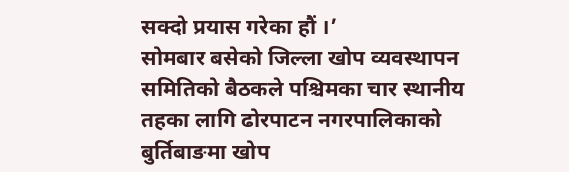सक्दो प्रयास गरेका हौं ।’
सोमबार बसेको जिल्ला खोप व्यवस्थापन समितिको बैठकले पश्चिमका चार स्थानीय तहका लागि ढोरपाटन नगरपालिकाको बुर्तिबाङमा खोप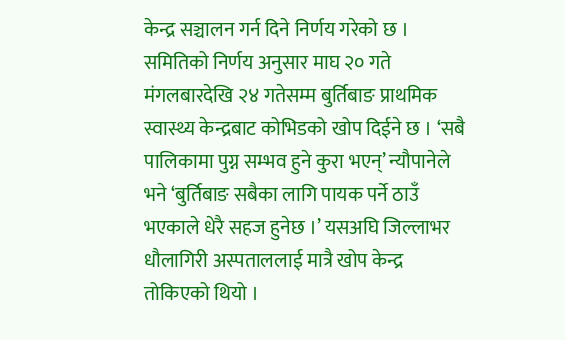केन्द्र सञ्चालन गर्न दिने निर्णय गरेको छ । समितिको निर्णय अनुसार माघ २० गते मंगलबारदेखि २४ गतेसम्म बुर्तिबाङ प्राथमिक स्वास्थ्य केन्द्रबाट कोभिडको खोप दिईने छ । ‘सबै पालिकामा पुग्न सम्भव हुने कुरा भएन्’ न्यौपानेले भने ‘बुर्तिबाङ सबैका लागि पायक पर्ने ठाउँ भएकाले धेरै सहज हुनेछ ।’ यसअघि जिल्लाभर धौलागिरी अस्पताललाई मात्रै खोप केन्द्र तोकिएको थियो ।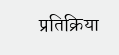प्रतिक्रिया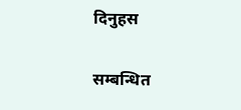दिनुहस

सम्बन्धित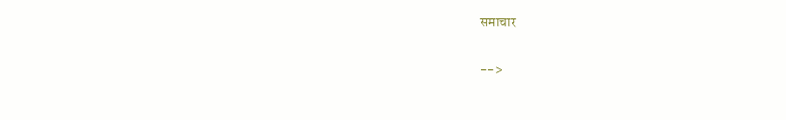समाचार

-->